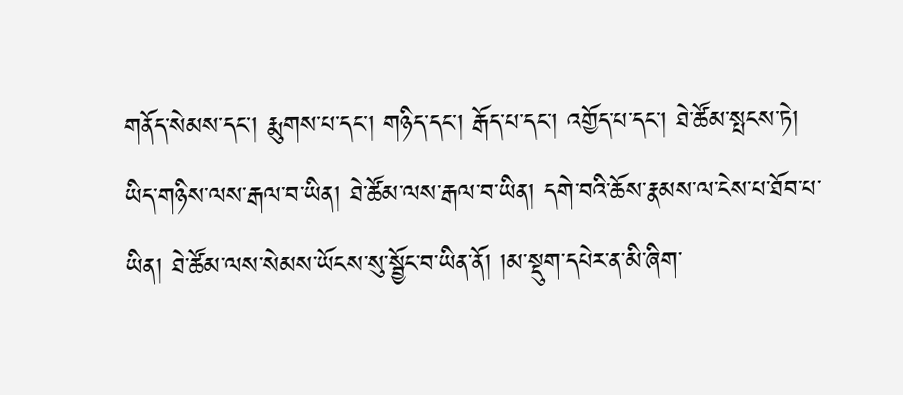གནོད་སེམས་དང་། རྨུགས་པ་དང་། གཉིད་དང་། རྒོད་པ་དང་། འགྱོད་པ་དང་། ཐེ་ཚོམ་སྤངས་ཏེ། ཡིད་གཉིས་ལས་རྒལ་བ་ཡིན། ཐེ་ཚོམ་ལས་རྒལ་བ་ཡིན། དགེ་བའི་ཆོས་རྣམས་ལ་ངེས་པ་ཐོབ་པ་ཡིན། ཐེ་ཚོམ་ལས་སེམས་ཡོངས་སུ་སྦྱོང་བ་ཡིན་ནོ། །མ་སྡུག་དཔེར་ན་མི་ཞིག་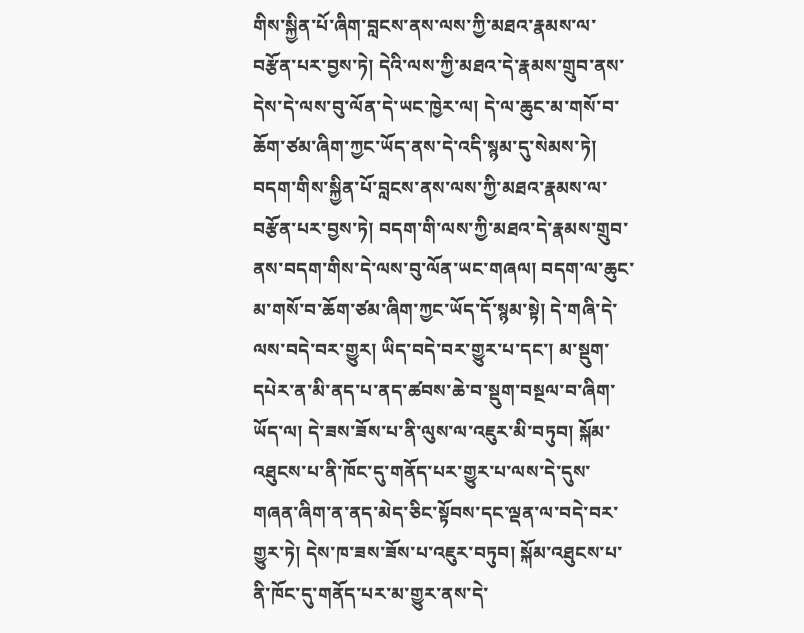གིས་སྐྱིན་པོ་ཞིག་བླངས་ནས་ལས་ཀྱི་མཐའ་རྣམས་ལ་བརྩོན་པར་བྱས་ཏེ། དེའི་ལས་ཀྱི་མཐའ་དེ་རྣམས་གྲུབ་ནས་དེས་དེ་ལས་བུ་ལོན་དེ་ཡང་ཁྱེར་ལ། དེ་ལ་ཆུང་མ་གསོ་བ་ཆོག་ཙམ་ཞིག་ཀྱང་ཡོད་ནས་དེ་འདི་སྙམ་དུ་སེམས་ཏེ། བདག་གིས་སྐྱིན་པོ་བླངས་ནས་ལས་ཀྱི་མཐའ་རྣམས་ལ་བརྩོན་པར་བྱས་ཏེ། བདག་གི་ལས་ཀྱི་མཐའ་དེ་རྣམས་གྲུབ་ནས་བདག་གིས་དེ་ལས་བུ་ལོན་ཡང་གཞལ། བདག་ལ་ཆུང་མ་གསོ་བ་ཆོག་ཙམ་ཞིག་ཀྱང་ཡོད་དོ་སྙམ་སྟེ། དེ་གཞི་དེ་ལས་བདེ་བར་གྱུར། ཡིད་བདེ་བར་གྱུར་པ་དང་། མ་སྡུག་དཔེར་ན་མི་ནད་པ་ནད་ཚབས་ཆེ་བ་སྡུག་བསྔལ་བ་ཞིག་ཡོད་ལ། དེ་ཟས་ཟོས་པ་ནི་ལུས་ལ་འཇུར་མི་བཏུབ། སྐོམ་འཐུངས་པ་ནི་ཁོང་དུ་གནོད་པར་གྱུར་པ་ལས་དེ་དུས་གཞན་ཞིག་ན་ནད་མེད་ཅིང་སྟོབས་དང་ལྡན་ལ་བདེ་བར་གྱུར་ཏེ། དེས་ཁ་ཟས་ཟོས་པ་འཇུར་བཏུབ། སྐོམ་འཐུངས་པ་ནི་ཁོང་དུ་གནོད་པར་མ་གྱུར་ནས་དེ་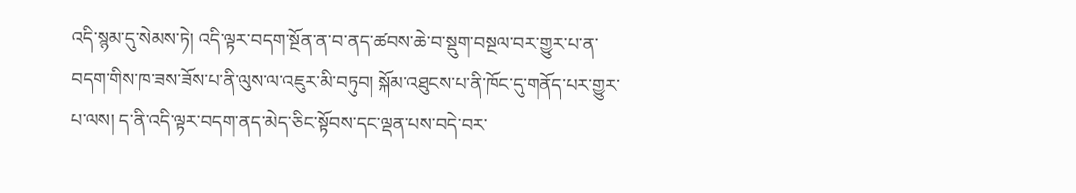འདི་སྙམ་དུ་སེམས་ཏེ། འདི་ལྟར་བདག་སྔོན་ན་བ་ནད་ཚབས་ཆེ་བ་སྡུག་བསྔལ་བར་གྱུར་པ་ན་བདག་གིས་ཁ་ཟས་ཟོས་པ་ནི་ལུས་ལ་འཇུར་མི་བཏུབ། སྐོམ་འཐུངས་པ་ནི་ཁོང་དུ་གནོད་པར་གྱུར་པ་ལས། ད་ནི་འདི་ལྟར་བདག་ནད་མེད་ཅིང་སྟོབས་དང་ལྡན་པས་བདེ་བར་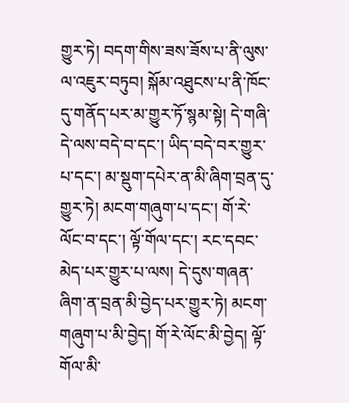གྱུར་ཏེ། བདག་གིས་ཟས་ཟོས་པ་ནི་ལུས་ལ་འཇུར་བཏུབ། སྐོམ་འཐུངས་པ་ནི་ཁོང་དུ་གནོད་པར་མ་གྱུར་ཏོ་སྙམ་སྟེ། དེ་གཞི་དེ་ལས་བདེ་བ་དང་། ཡིད་བདེ་བར་གྱུར་པ་དང་། མ་སྡུག་དཔེར་ན་མི་ཞིག་བྲན་དུ་གྱུར་ཏེ། མངག་གཞུག་པ་དང་། གོ་རེ་ལོང་བ་དང་། ལྟོ་གོལ་དང་། རང་དབང་མེད་པར་གྱུར་པ་ལས། དེ་དུས་གཞན་ཞིག་ན་བྲན་མི་བྱེད་པར་གྱུར་ཏེ། མངག་གཞུག་པ་མི་བྱེད། གོ་རེ་ལོང་མི་བྱེད། ལྟོ་གོལ་མི་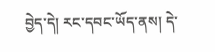བྱེད་དེ། རང་དབང་ཡོད་ནས། དེ་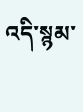འདི་སྙམ་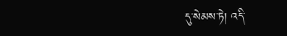དུ་སེམས་ཏེ། འདི་